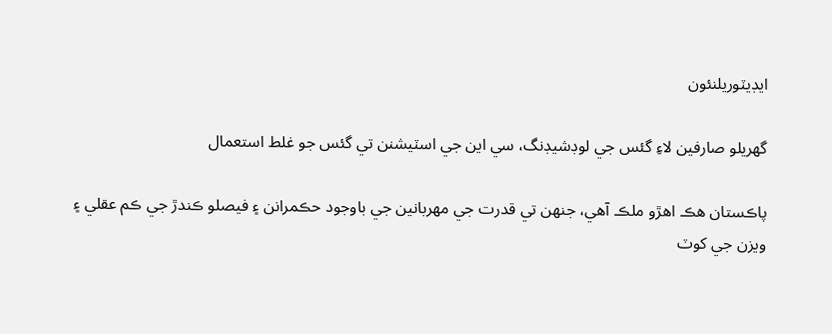ايڊيٽوريلنئون

گهريلو صارفين لاءِ گئس جي لوڊشيڊنگ، سي اين جي اسٽيشنن تي گئس جو غلط استعمال

پاڪستان هڪ اهڙو ملڪ آهي، جنهن تي قدرت جي مهربانين جي باوجود حڪمرانن ۽ فيصلو ڪندڙ جي ڪم عقلي ۽ ويزن جي کوٽ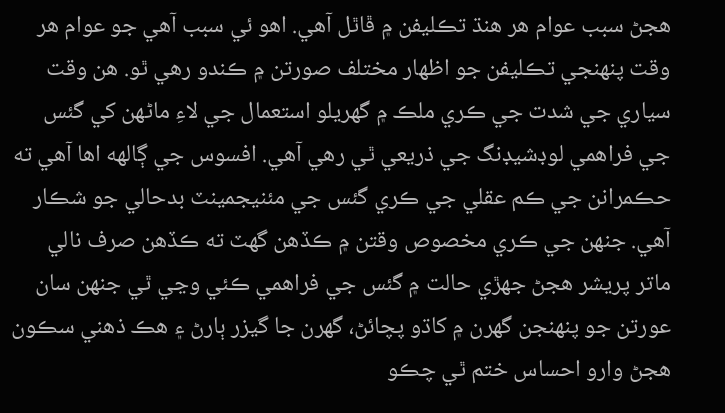هجڻ سبب عوام هر هنڌ تڪليفن ۾ ڦاٿل آهي. اهو ئي سبب آهي جو عوام هر وقت پنهنجي تڪليفن جو اظهار مختلف صورتن ۾ ڪندو رهي ٿو. هن وقت سياري جي شدت جي ڪري ملڪ ۾ گهريلو استعمال جي لاءِ ماڻهن کي گئس جي فراهمي لوڊشيڊنگ جي ذريعي ٿي رهي آهي. افسوس جي ڳالهه اها آهي ته حڪمرانن جي ڪم عقلي جي ڪري گئس جي مئنيجمينٽ بدحالي جو شڪار آهي. جنهن جي ڪري مخصوص وقتن ۾ ڪڏهن گهٽ ته ڪڏهن صرف نالي ماتر پريشر هجڻ جهڙي حالت ۾ گئس جي فراهمي ڪئي وڃي ٿي جنهن سان عورتن جو پنهنجن گهرن ۾ کاڌو پچائڻ، گهرن جا گيزر ٻارڻ ۽ هڪ ذهني سڪون هجڻ وارو احساس ختم ٿي چڪو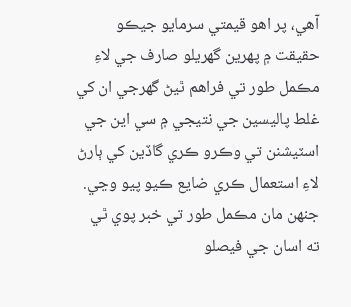آهي، پر اهو قيمتي سرمايو جيڪو حقيقت ۾ پهرين گهريلو صارف جي لاءِ مڪمل طور تي فراهم ٿيڻ گهرجي ان کي غلط پاليسين جي نتيجي ۾ سي اين جي اسٽيشنن تي وڪرو ڪري گاڏين کي ٻارڻ لاءِ استعمال ڪري ضايع ڪيو پيو وڃي. جنهن مان مڪمل طور تي خبر پوي ٿي ته اسان جي فيصلو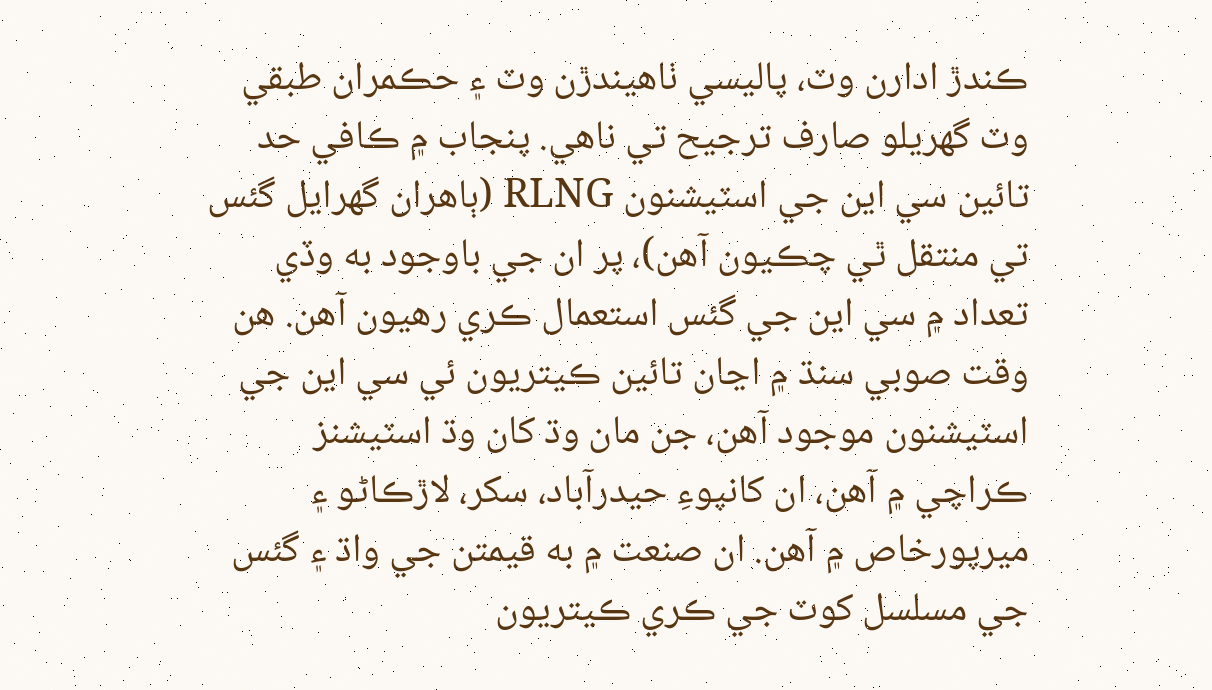ڪندڙ ادارن وٽ، پاليسي ٺاهيندڙن وٽ ۽ حڪمران طبقي وٽ گهريلو صارف ترجيح تي ناهي. پنجاب ۾ ڪافي حد تائين سي اين جي اسٽيشنون RLNG (ٻاهران گهرايل گئس تي منتقل ٿي چڪيون آهن)، پر ان جي باوجود به وڏي تعداد ۾ سي اين جي گئس استعمال ڪري رهيون آهن. هن وقت صوبي سنڌ ۾ اڃان تائين ڪيتريون ئي سي اين جي اسٽيشنون موجود آهن، جن مان وڌ کان وڌ اسٽيشنز ڪراچي ۾ آهن، ان کانپوءِ حيدرآباد، سکر، لاڙڪاڻو ۽ ميرپورخاص ۾ آهن. ان صنعت ۾ به قيمتن جي واڌ ۽ گئس جي مسلسل کوٽ جي ڪري ڪيتريون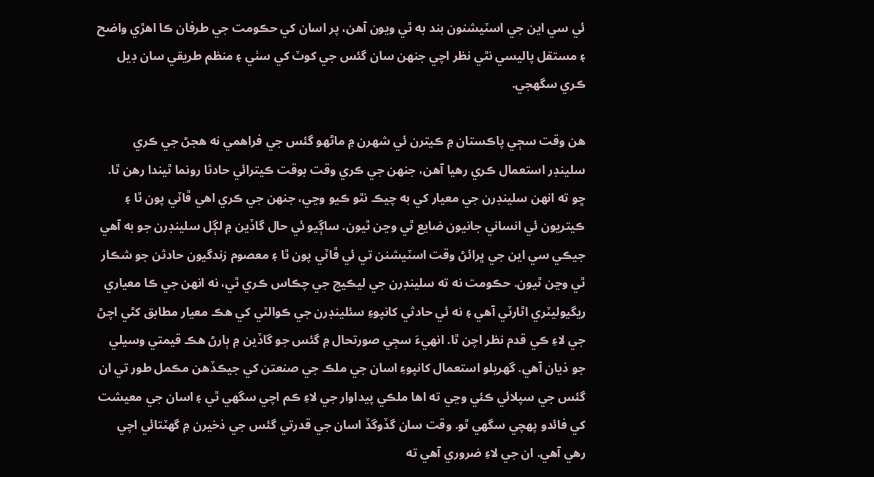ئي سي اين جي اسٽيشنون بند به ٿي ويون آهن، پر اسان کي حڪومت جي طرفان ڪا اهڙي واضح ۽ مستقل پاليسي نٿي نظر اچي جنهن سان گئس جي کوٽ کي سٺي ۽ منظم طريقي سان ڊيل ڪري سگهجي.

هن وقت سڄي پاڪستان ۾ ڪيترن ئي شهرن ۾ ماڻهو گئس جي فراهمي نه هجڻ جي ڪري سلينڊر استعمال ڪري رهيا آهن، جنهن جي ڪري وقت بوقت ڪيترائي حادثا رونما ٿيندا رهن ٿا. ڇو ته انهن سلينڊرن جي معيار کي به چيڪ نٿو ڪيو وڃي، جنهن جي ڪري اهي ڦاٽي پون ٿا ۽ ڪيتريون ئي انساني جانيون ضايع ٿي وڃن ٿيون. ساڳيو ئي حال گاڏين ۾ لڳل سلينڊرن جو به آهي جيڪي سي اين جي ڀرائڻ وقت اسٽيشنن تي ئي ڦاٽي پون ٿا ۽ معصوم زندگيون حادثن جو شڪار ٿي وڃن ٿيون. حڪومت نه ته سلينڊرن جي ليڪيج جي چڪاس ڪري ٿي، نه انهن جي ڪا معياري ريگيوليٽري اٿارٽي آهي ۽ نه ئي حادثي کانپوءِ سئلينڊرن جي ڪوالٽي کي هڪ معيار مطابق کڻي اچڻ جي لاءِ ڪي قدم نظر اچن ٿا. انهيءَ سڄي صورتحال ۾ گئس جو گاڏين ۾ ٻارڻ هڪ قيمتي وسيلي جو ذيان آهي. گهريلو استعمال کانپوءِ اسان جي ملڪ جي صنعتن کي جيڪڏهن مڪمل طور تي ان گئس جي سپلائي ڪئي وڃي ته اها ملڪي پيداوار جي لاءِ ڪم اچي سگهي ٿي ۽ اسان جي معيشت کي فائدو پهچي سگهي ٿو. وقت سان گڏوگڏ اسان جي قدرتي گئس جي ذخيرن ۾ گهٽتائي اچي رهي آهي. ان جي لاءِ ضروري آهي ته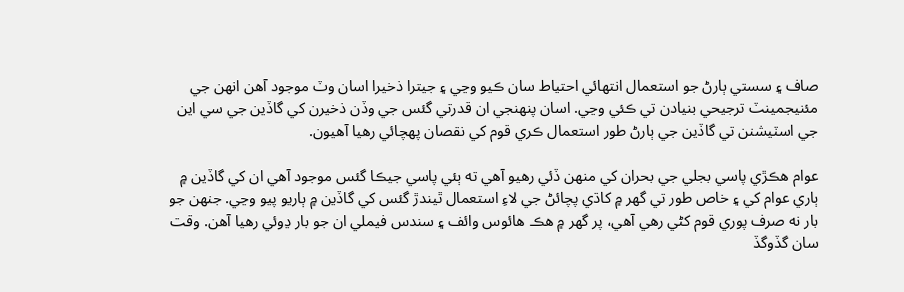صاف ۽ سستي ٻارڻ جو استعمال انتهائي احتياط سان ڪيو وڃي ۽ جيترا ذخيرا اسان وٽ موجود آهن انهن جي مئنيجمينٽ ترجيحي بنيادن تي ڪئي وڃي. اسان پنهنجي ان قدرتي گئس جي وڏن ذخيرن کي گاڏين جي سي اين جي اسٽيشنن تي گاڏين جي ٻارڻ طور استعمال ڪري قوم کي نقصان پهچائي رهيا آهيون.

عوام هڪڙي پاسي بجلي جي بحران کي منهن ڏئي رهيو آهي ته ٻئي پاسي جيڪا گئس موجود آهي ان کي گاڏين ۾ ٻاري عوام کي ۽ خاص طور تي گهر ۾ کاڌي پچائڻ جي لاءِ استعمال ٿيندڙ گئس کي گاڏين ۾ ٻاريو پيو وڃي. جنهن جو بار نه صرف پوري قوم کڻي رهي آهي، پر گهر ۾ هڪ هائوس وائف ۽ سندس فيملي ان جو بار ڍوئي رهيا آهن. وقت سان گڏوگڏ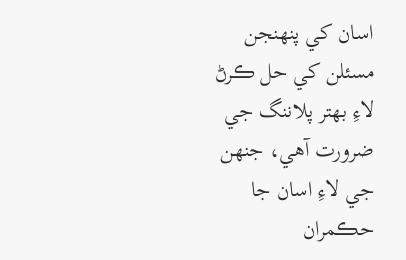اسان کي پنهنجن مسئلن کي حل ڪرڻ لاءِ بهتر پلاننگ جي ضرورت آهي، جنهن جي لاءِ اسان جا حڪمران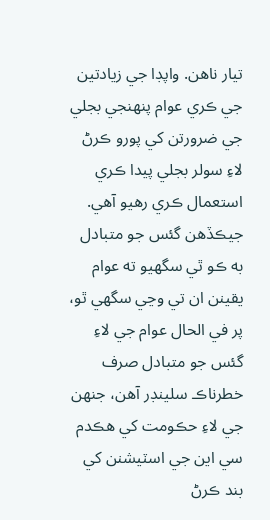تيار ناهن. واپڊا جي زيادتين جي ڪري عوام پنهنجي بجلي جي ضرورتن کي پورو ڪرڻ لاءِ سولر بجلي پيدا ڪري استعمال ڪري رهيو آهي. جيڪڏهن گئس جو متبادل به ڪو ٿي سگهيو ته عوام يقينن ان تي وڃي سگهي ٿو، پر في الحال عوام جي لاءِ گئس جو متبادل صرف خطرناڪ سلينڊر آهن، جنهن جي لاءِ حڪومت کي هڪدم سي اين جي اسٽيشنن کي بند ڪرڻ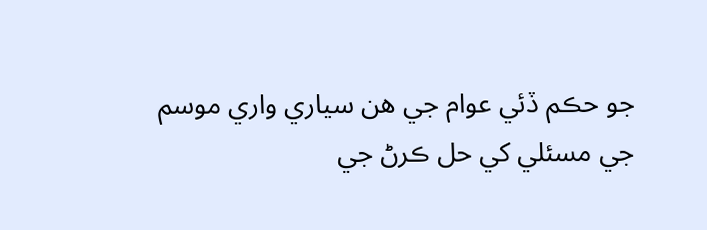جو حڪم ڏئي عوام جي هن سياري واري موسم جي مسئلي کي حل ڪرڻ جي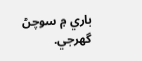باري ۾ سوچڻ گهرجي.